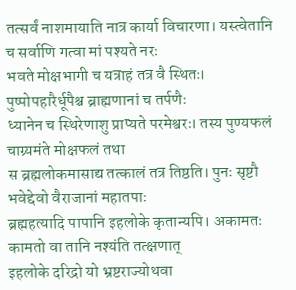तत्सर्वं नाशमायाति नात्र कार्या विचारणा। यस्त्वेतानि च सर्वाणि गत्वा मां पश्यते नरः
भवते मोक्षभागी च यत्राहं तत्र वै स्थितः। पुष्पोपहारैर्धूपैश्च ब्राह्मणानां च तर्पणैः
ध्यानेन च स्थिरेणाशु प्राप्यते परमेश्वरः। तस्य पुण्यफलं चाग्र्यमंते मोक्षफलं तथा
स ब्रह्मलोकमासाद्य तत्कालं तत्र तिष्ठति। पुनः सृष्टौ भवेद्देवो वैराजानां महातपाः
ब्रह्महत्यादि पापानि इहलोके कृतान्यपि। अकामतः कामतो वा तानि नश्यंति तत्क्षणात्
इहलोके दरिद्रो यो भ्रष्टराज्योथवा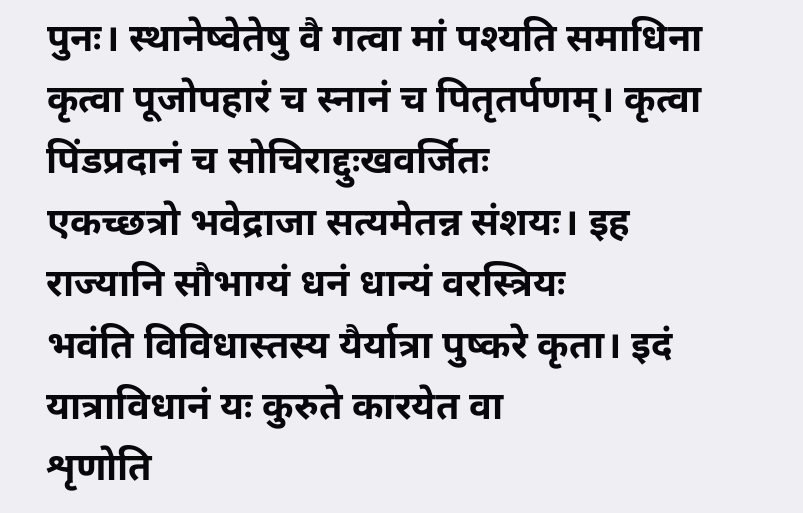पुनः। स्थानेष्वेतेषु वै गत्वा मां पश्यति समाधिना
कृत्वा पूजोपहारं च स्नानं च पितृतर्पणम्। कृत्वा पिंडप्रदानं च सोचिराद्दुःखवर्जितः
एकच्छत्रो भवेद्राजा सत्यमेतन्न संशयः। इह राज्यानि सौभाग्यं धनं धान्यं वरस्त्रियः
भवंति विविधास्तस्य यैर्यात्रा पुष्करे कृता। इदं यात्राविधानं यः कुरुते कारयेत वा
शृणोति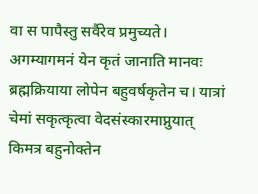वा स पापैस्तु सर्वैरेव प्रमुच्यते। अगम्यागमनं येन कृतं जानाति मानवः
ब्रह्मक्रियाया लोपेन बहुवर्षकृतेन च। यात्रां चेमां सकृत्कृत्वा वेदसंस्कारमाप्नुयात्
किमत्र बहुनोक्तेन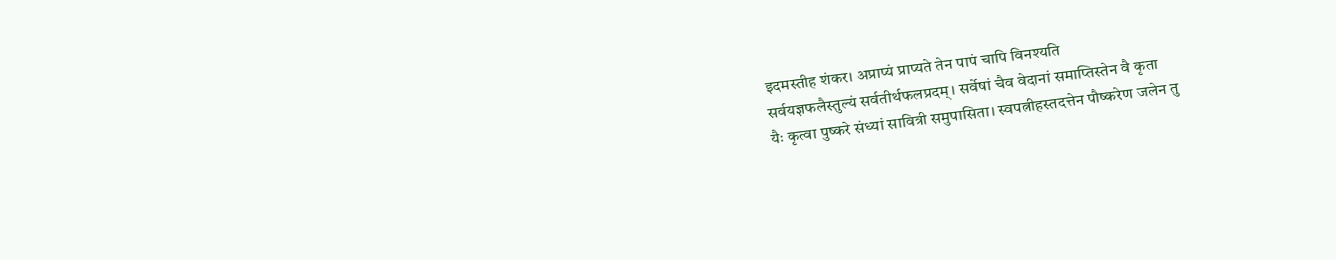इदमस्तीह शंकर। अप्राप्यं प्राप्यते तेन पापं चापि विनश्यति
सर्वयज्ञफलैस्तुल्यं सर्वतीर्थफलप्रदम्। सर्वेषां चैव वेदानां समाप्तिस्तेन वै कृता
यैः कृत्वा पुष्करे संध्यां सावित्री समुपासिता। स्वपत्नीहस्तदत्तेन पौष्करेण जलेन तु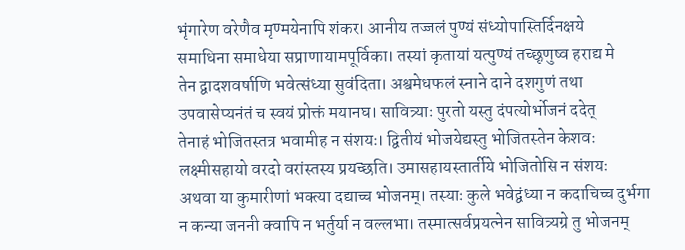भृंगारेण वरेणैव मृण्मयेनापि शंकर। आनीय तज्जलं पुण्यं संध्योपास्तिर्दिनक्षये
समाधिना समाधेया सप्राणायामपूर्विका। तस्यां कृतायां यत्पुण्यं तच्छृणुष्व हराद्य मे
तेन द्वादशवर्षाणि भवेत्संध्या सुवंदिता। अश्वमेधफलं स्नाने दाने दशगुणं तथा
उपवासेप्यनंतं च स्वयं प्रोक्तं मयानघ। सावित्र्याः पुरतो यस्तु दंपत्योर्भोजनं ददेत्
तेनाहं भोजितस्तत्र भवामीह न संशयः। द्वितीयं भोजयेद्यस्तु भोजितस्तेन केशवः
लक्ष्मीसहायो वरदो वरांस्तस्य प्रयच्छति। उमासहायस्तार्तीये भोजितोसि न संशयः
अथवा या कुमारीणां भक्त्या दद्याच्च भोजनम्। तस्याः कुले भवेद्वंध्या न कदाचिच्च दुर्भगा
न कन्या जननी क्वापि न भर्तुर्या न वल्लभा। तस्मात्सर्वप्रयत्नेन सावित्र्यग्रे तु भोजनम्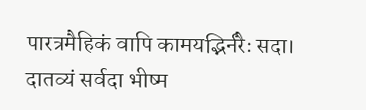पारत्रमैहिकं वापि कामयद्भिर्नरैः सदा। दातव्यं सर्वदा भीष्म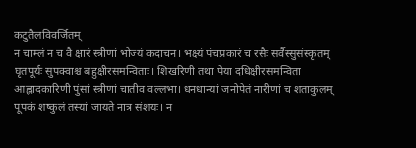कटुतैलविवर्जितम्
न चाम्लं न च वै क्षारं स्त्रीणां भोज्यं कदाचन। भक्ष्यं पंचप्रकारं च रसैः सर्वैस्सुसंस्कृतम्
घृतपूर्यः सुपक्वाश्च बहुक्षीरसमन्विताः। शिखरिणी तथा पेया दधिक्षीरसमन्विता
आह्लादकारिणी पुंसां स्त्रीणां चातीव वल्लभा। धनधान्यां जनोपेतं नारीणां च शताकुलम्
पूपकं शष्कुलं तस्यां जायते नात्र संशयः। न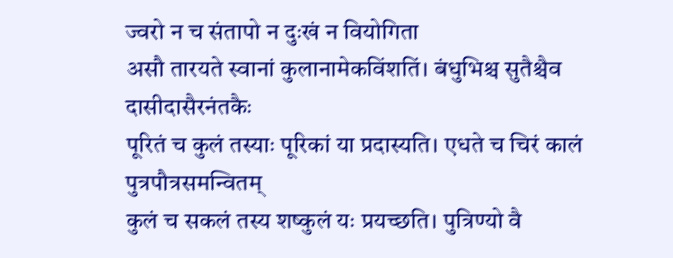ज्वरो न च संतापो न दुःखं न वियोगिता
असौ तारयते स्वानां कुलानामेकविंशतिं। बंधुभिश्च सुतैश्चैव दासीदासैरनंतकैः
पूरितं च कुलं तस्याः पूरिकां या प्रदास्यति। एधते च चिरं कालं पुत्रपौत्रसमन्वितम्
कुलं च सकलं तस्य शष्कुलं यः प्रयच्छति। पुत्रिण्यो वै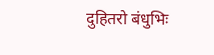दुहितरो बंधुभिः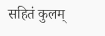सहितं कुलम्